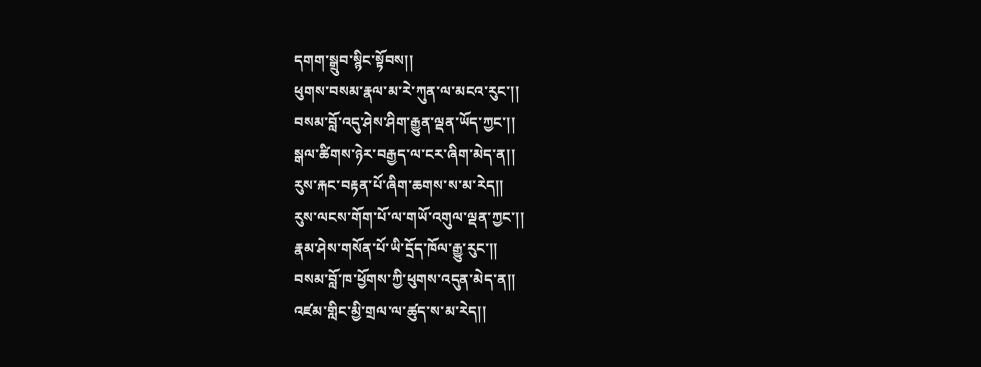དགག་སྒྲུབ་སྙིང་སྟོབས།།
ཕུགས་བསམ་རྣལ་མ་རེ་ཀུན་ལ་མངའ་རུང་།།
བསམ་བློ་འདུ་ཤེས་ཤིག་རྒྱུན་ལྡན་ཡོད་ཀྱང་།།
སྒལ་ཚིགས་ཉེར་བརྒྱད་ལ་ངར་ཞིག་མེད་ན།།
རུས་རྐང་བརྟན་པོ་ཞིག་ཆགས་ས་མ་རེད།།
རུས་ལངས་གོག་པོ་ལ་གཡོ་འགུལ་ལྡན་ཀྱང་།།
རྣམ་ཤེས་གསོན་པོ་ཡི་དྲོད་ཁོལ་རྒྱུ་རུང་།།
བསམ་བློ་ཁ་ཕྱོགས་ཀྱི་ཕུགས་འདུན་མེད་ན།།
འཛམ་གླིང་མྱི་གྲལ་ལ་ཚུད་ས་མ་རེད།།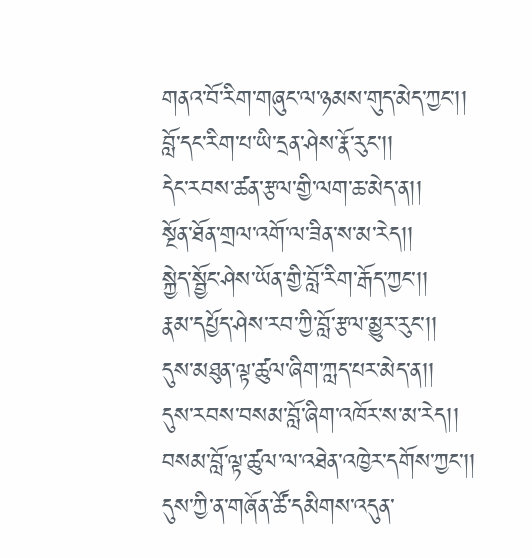གནའ་བོ་རིག་གཞུང་ལ་ཉམས་གུད་མེད་ཀྱང་།།
བློ་དང་རིག་པ་ཡི་དྲན་ཤེས་རྣོ་རུང་།།
དེང་རབས་ཚན་རྩལ་གྱི་ལག་ཆ་མེད་ན།།
སྔོན་ཐོན་གྲལ་འགོ་ལ་ཟིན་ས་མ་རེད།།
སྐྱེད་སྦྱོང་ཤེས་ཡོན་གྱི་བློ་རིག་རྒོད་ཀྱང་།།
རྣམ་དཔྱོད་ཤེས་རབ་ཀྱི་བློ་རྩལ་མྱུར་རུང་།།
དུས་མཐུན་ལྟ་ཚུལ་ཞིག་ཀླད་པར་མེད་ན།།
དུས་རབས་བསམ་བློ་ཞིག་འཁོར་ས་མ་རེད།།
བསམ་བློ་ལྟ་ཚུལ་ལ་འཐེན་འཁྱེར་དགོས་ཀྱང་།།
དུས་ཀྱི་ན་གཞོན་ཚོ་དམིགས་འདུན་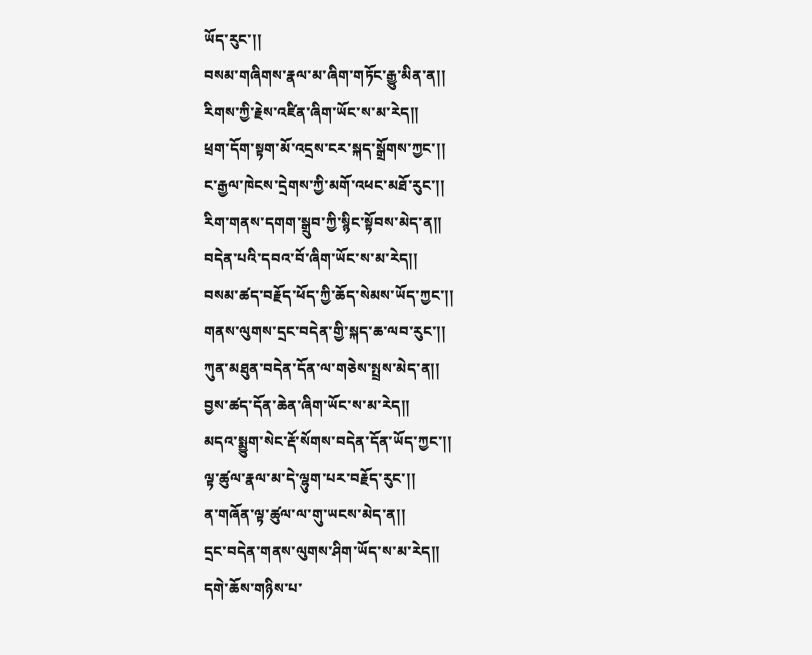ཡོད་རུང་།།
བསམ་གཞིགས་རྣལ་མ་ཞིག་གཏོང་རྒྱུ་མིན་ན།།
རིགས་ཀྱི་རྗེས་འཛིན་ཞིག་ཡོང་ས་མ་རེད།།
ཕྲག་དོག་སྟག་མོ་འདྲས་ངར་སྐད་སྒྲོགས་ཀྱང་།།
ང་རྒྱལ་ཁེངས་དྲེགས་ཀྱི་མགོ་འཕང་མཐོ་རུང་།།
རིག་གནས་དགག་སྒྲུབ་ཀྱི་སྙིང་སྟོབས་མེད་ན།།
བདེན་པའི་དབའ་བོ་ཞིག་ཡོང་ས་མ་རེད།།
བསམ་ཚད་བརྗོད་ཕོད་ཀྱི་ཆོད་སེམས་ཡོད་ཀྱང་།།
གནས་ལུགས་དྲང་བདེན་གྱི་སྐད་ཆ་ལབ་རུང་།།
ཀུན་མཐུན་བདེན་དོན་ལ་གཅེས་སྤྲས་མེད་ན།།
བྱས་ཚད་དོན་ཆེན་ཞིག་ཡོང་ས་མ་རེད།།
མདའ་སྨྱུག་སེང་རྡོ་སོགས་བདེན་དོན་ཡོད་ཀྱང་།།
ལྟ་ཚུལ་རྣལ་མ་དེ་ལྷུག་པར་བརྗོད་རུང་།།
ན་གཞོན་ལྟ་ཚུལ་ལ་གུ་ཡངས་མེད་ན།།
དྲང་བདེན་གནས་ལུགས་ཤིག་ཡོད་ས་མ་རེད།།
དགེ་ཆོས་གཉིས་པ་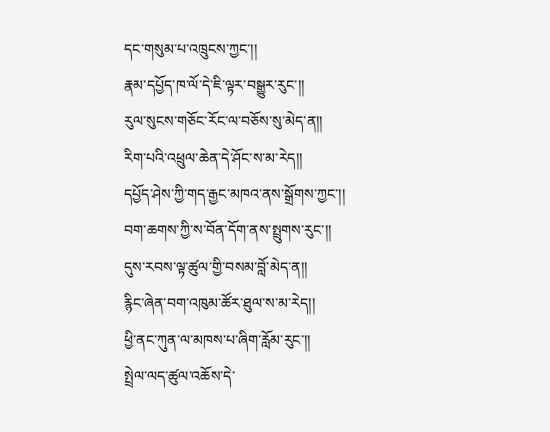དང་གསུམ་པ་འཁྲུངས་ཀྱང་།།
རྣམ་དཔྱོད་ཁ་ལོ་དེ་ཇི་ལྟར་བསྒྱུར་རུང་།།
རུལ་སུངས་གཅོང་རོང་ལ་བཅོས་སུ་མེད་ན།།
རིག་པའི་འཕྲུལ་ཆེན་དེ་ཤོང་ས་མ་རེད།།
དཔྱོད་ཤེས་ཀྱི་གད་རྒྱང་མཁའ་ནས་སྒྲོགས་ཀྱང་།།
བག་ཆགས་ཀྱི་ས་བོན་དོག་ནས་སྤྲུགས་རུང་།།
དུས་རབས་ལྟ་ཚུལ་གྱི་བསམ་བློ་མེད་ན།།
རྙིང་ཞེན་བག་འཁུམ་ཚོར་ཐུལ་ས་མ་རེད།།
ཕྱི་ནང་ཀུན་ལ་མཁས་པ་ཞིག་རློམ་རུང་།།
སྤྲེལ་ལད་ཚུལ་འཆོས་དེ་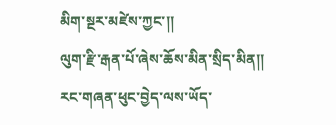མིག་སྔར་མཛེས་ཀྱང་།།
ལུག་རྫི་རྒན་པོ་ཞེས་ཆོས་མིན་སྲིད་མིན།།
རང་གཞན་ཕུང་བྱེད་ལས་ཡོད་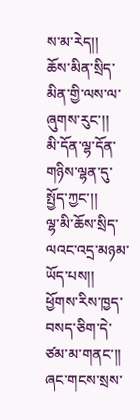ས་མ་རེད།།
ཆོས་མིན་སྲིད་མིན་གྱི་ལས་ལ་ཞུགས་རུང་།།
མི་དོན་ལྷ་དོན་གཉིས་ལྷན་དུ་སྤྱོད་ཀྱང་།།
ལྷ་མི་ཆོས་སྲིད་ལའང་འདྲ་མཉམ་ཡོད་པས།།
ཕྱོགས་རིས་ཁྱད་བསད་ཅིག་དེ་ཙམ་མ་གནང་།།
ཞང་གངས་སྲས་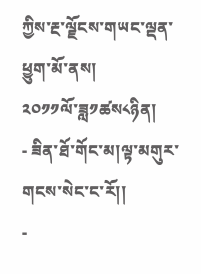ཀྱིས་རྔ་ལྗོངས་གཡང་ལྡན་ཕྱུག་མོ་ནས།
༢༠༡༡ལོ་ཟླ༡ཚས༨ཉིན།
- ཟིན་ཐོ་གོང་མ།ལྟ་མགུར་གངས་སེང་ང་རོ།།
-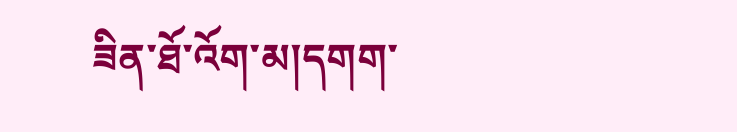ཟིན་ཐོ་འོག་མ།དགག་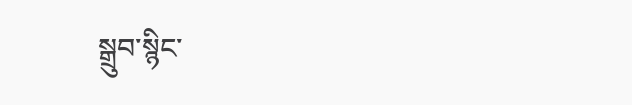སྒྲུབ་སྙིང་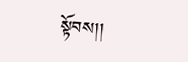སྟོབས།།